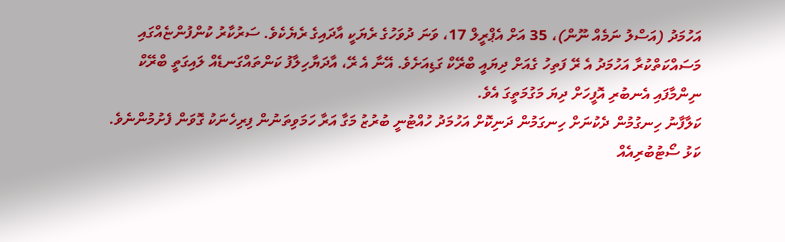އަހުމަދު (އަސްލު ނަމެއް ނޫން)، 35 އަށް އެޕްރީލް 17، ވަނަ ދުވަހުގެ ރެޔަކީ އާދައިގެ ރެޔެކެވެ. ސަރުކާރު ކުންފުންޏެއްގައި މަސައްކަތްކުރާ އަހުމަދު އެ ރޭ ފަތިހު ގެއަށް ދިޔައީ ބްރޭކް ގަޑިއަށެވެ. އޭނާ އެ ރޭ، އާދަޔާހިލާފު ކަންތައްގަނޑެއް ލައިގަތީ ބްރޭކް ނިންމާފައި އެނބުރި އޮފީހަށް ދިޔަ މަގުމަތީގަ އެވެ.
ކަލާފާނު ހިނގުމުން ދެކުނަށް ހިނގަމުން ދަނިކޮށް އަހުމަދު ހުއްޓުނީ ބުރުޒު މަގާ އަރާ ހަމަވިތަނުން ފިރިހެނަކު ގޮވަން ފެށުމުންނެވެ.
ކަޅު ސޯޓުބުރިއެއް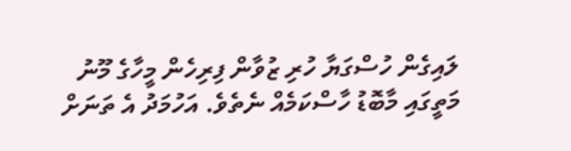ލައިގެން ހުސްގަޔާ ހުރި ޒުވާން ފިރިހެން މީހާގެ މޫނު މަތީގައި މާބޮޑު ހާސްކަމެއް ނެތެވެ. އަހުމަދު އެ ތަނަށް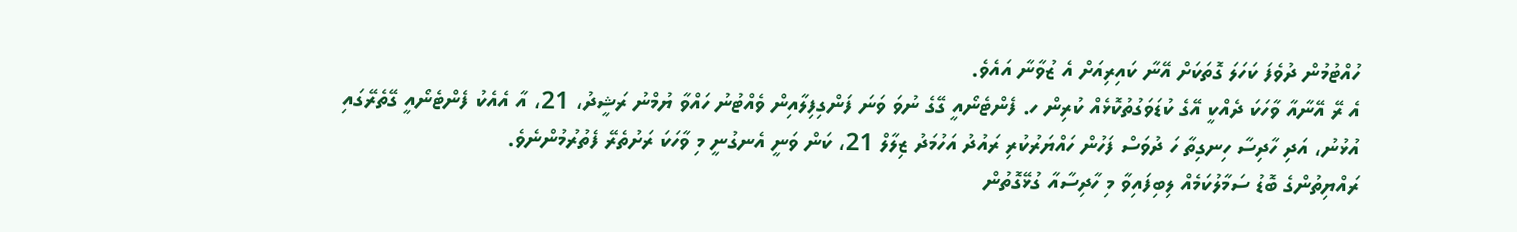ހުއްޓުމުން ދުވެފަ ކަހަލަ ގޮތަކަށް އޭނާ ކައިރިއަށް އެ ޒުވާނާ އައެވެ.
އެ ރޭ އޭނާއާ ވާހަކަ ދެއްކީ އޭގެ ކުޑަވަގުތުކޮޅެއް ކުރިން ހ. ފެންޓެނޯއީ ގޭގެ ނުވަ ވަނަ ފަންގިފިލާއިން ވެއްޓުނު ހައްވާ ޔުމްނު ރަޝީދު، 21، އާ އެއެކު ފެންޓެނޯއީ ގޭތެރޭގައި އުޅުނު، އަދި ހާދިސާ ހިނގިތާ ހަ ދުވަސް ފަހުން ހައްޔަރުކުރި ރައުދު އަހުމަދު ޒިލާލް 21، ކަން ވަނީ އެނގުނީ މި ވާހަކަ ރަށުތެރޭ ފެތުރުމުންނެވެ.
ރައްޔިތުންގެ ބޮޑު ސަމާލުކަމެއް ލިބިފައިވާ މި ހާދިސާއާ ގުޅޭގޮތުން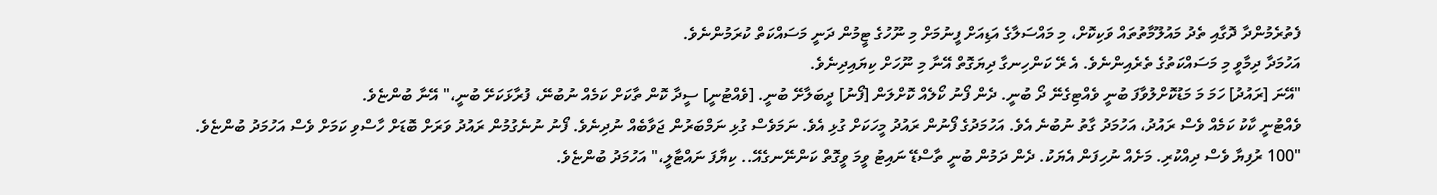ފެތުރެމުންދާ ދޮގާއި ތެދު މައުލޫމާތުތައް ވަކިކޮށް، މި މައްސަލާގެ އަޑިއަށް ފީނުމަށް މި ނޫހުގެ ޓީމުން ދަނީ މަސައްކަތް ކުރަމުންނެވެ.
އަހުމަދާ ދިމާވީ މި މަސައްކަތުގެ ތެރެއިންނެވެ. އެ ރޭ ކަންހިނގާ ދިޔަގޮތް އޭނާ މި ނޫހަށް ކިޔައިދިނެވެ.
"އޭނަ [ރައުދު] ހަމަ މަ މަޑުކޮށްލުވާފަ ބުނީ ވެއްޓިގެނޭ ދޯ ބުނީ. ދެން ފޯނު ކޯލެއް ކޮށްލަން [ފޯނު] ދީބަލާށޭ ބުނީ. [ވެއްޓުނީ] ސީދާ ކޮން ތާކަށް ކަމެއް ނުބުނޭ، ފުރާޅަކަށޭ ބުނީ،" އޭނާ ބުންޏެވެ.
ވެއްޓުނީ ކާކު ކަމެއް ވެސް ރައުދު، އަހުމަދު ގާތު ނުބުނެ އެވެ. އަހުމަދުގެ ފޯނުން ރައުދު މީހަކަށް ގުޅި އެވެ. ނަމަވެސް ގުޅި ނަމްބަރުން ޖަވާބެއް ނުދިނެވެ. ފޯނު ނުނެގުމުން ރައުދު ވަރަށް ބޮޑަށް ހާސްވި ކަމަށް ވެސް އަހުމަދު ބުންޏެވެ.
"100 ރުފިޔާ ވެސް ދިއްކުރި. މަށެއް ނުހިފަން އެޔަކު. ދެން ދަމުން ބުނީ ތާސްޑޭ ނައިޓު ވީމަ ވީގޮތް ކަންނޭނގެއޭ.. ކިޔާފަ ނައްޓާލީ،" އަހުމަދު ބުންޏެވެ.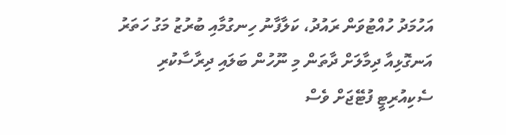އަހުމަދު ހުއްޓުވަން ރައުދު، ކަލާފާނު ހިނގުމާއި ބުރުޒު މަގު ހަތަރު އަނގޮޅިއާ ދިމާލަށް ދާތަން މި ނޫހުން ބަލައި ދިރާސާކުރި ސެކިއުރިޓީ ފުޓޭޖަށް ވެސް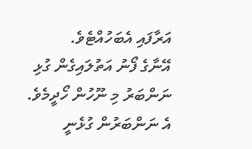އަރާފައި އެބަހުއްޓެވެ.
އޭނާގެ ފޯނު އަތުލައިގެން ގުޅި ނަންބަރު މި ނޫހުން ހޯދީމެވެ. އެ ނަންބަރުން ގުޅެނީ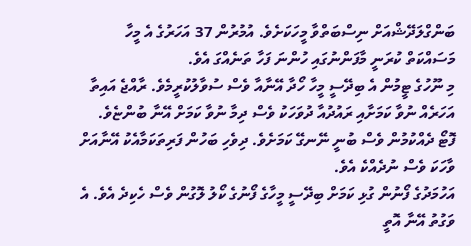ބަންގްލަދޭޝްއަށް ނިސްބަތްވާ މީހަކަށެވެ. އުމުރުން 37 އަހަރުގެ އެ މީހާ މަސައްކަތް ކުރަނީ މާފަންނުގައި ހުންނަ ފަހާ ތަނެއްގަ އެވެ.
މި ނޫހުގެ ޓީމުން އެ ބިދޭސީ މީހާ ހޯދާ އޭނާއާ ވެސް ސުވާލުކުރީމެވެ. ރާއްޖެ އައިތާ އަހަރެއް ނުވާ ކަމަށާއި ރައުދުއާ ދުވަހަކު ވެސް ދިމާ ނުވާ ކަމަށް އޭނާ ބުންޏެވެ. ފޮޓޯ ދެއްކުމުން ވެސް ބުނީ ނޭނގޭ ކަމަށެވެ. ދިވެހި ބަހުން ފަރިތަކަމާއެކު އޭނާއަށް ވާހަކަ ވެސް ނުދެއްކެ އެވެ.
އަހުމަދުގެ ފޯނުން ގުޅި ކަމަށް ބިދޭސީ މީހާގެ ފޯނުގެ ކޯލު ލޮގުން ވެސް ހެކިދެ އެވެ. އެ ވަގުތު އޭނާ އޮތީ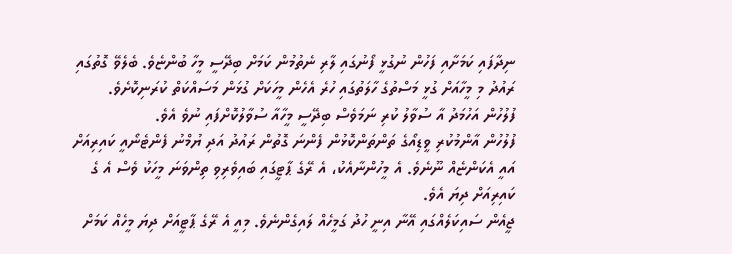ނިދާފައި ކަމަށާއި ފަހުން ނުގުޅީ ފޯނުގައި ލާރި ނެތުމުން ކަމަށް ބިދޭސީ މީހާ ބުންޏެވެ. ބެލެވޭ ގޮތުގައި ރައުދު މި މީހާއަށް ގުޅީ މަސްތުގެ ހާލަތުގައި ހުރެ އެހެން މީހަކަށް ގުޅަން މަސައްކަތް ކުރަނިކޮށެވެ.
ފުލުހުން އަހުމަދު އާ ސުވާލު ކުރި ނަމަވެސް ބިދޭސީ މީހާއާ ސުވާލުކޮށްފައި ނުވެ އެވެ.
ފުލުހުން އާންމުކުރި ވީޑިއޯގެ ތަންތަންކޮޅުން ފެންނަ ގޮތުން ރައުދު އަދި ޔުމްނު ފެންޓެނޯއީ ކައިރިއަށް އައީ އެކަންޏެއް ނޫނެވެ. އެ މީހުންނާއެކު، އެ ރޭގެ ޕާޓީގައި ބައިވެރިވި ތިންވަނަ މީހަކު ވެސް އެ ގެ ކައިރިއަށް ދިޔަ އެވެ.
ޖީއެން ސައިކަލެއްގައި އޭނާ އިނީ ހުދު ގަމީހެއް ލައިގެންނެވެ. މިއީ އެ ރޭގެ ޕާޓީއަށް ދިޔަ މީހެއް ކަމަށް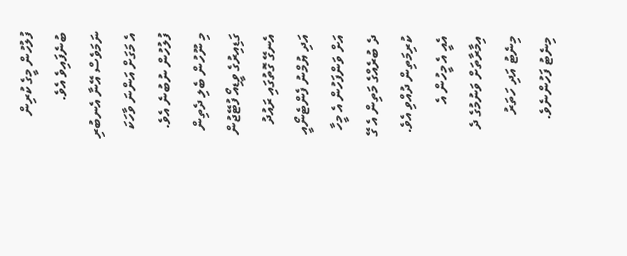ފުލުހުން މީގެ ކުރިން ބުނެފައިވެ އެވެ. ނަމަވެސް އޭނާ އެނބުރި އެ މަގަށް އަންނަ ވާހަކަ ފުލުހުން ނުބުނެ އެވެ.
މި ނޫހުން ބެލި ދެތިން ގަޑިއިރުގެ ވީޑިއޯ ފުޓޭޖުން އެނގޭ ގޮތުގައި ރައުދު އަދި ޔުމްނު ފެންޓެނޯއީ އަށް ވަންފަހުން އެ މީހާ ދެ ބުރެއްގެ މަތިން އެ ގޭ ކުރިމަތިން ދުއްވި އެވެ. އެއީ އެ މީހުން އެ އިމާރާތަށް ވަނުމުގެ ދެ މިނެޓު އަދި ހަތަރު މިނެޓު ފަހުންނެވެ.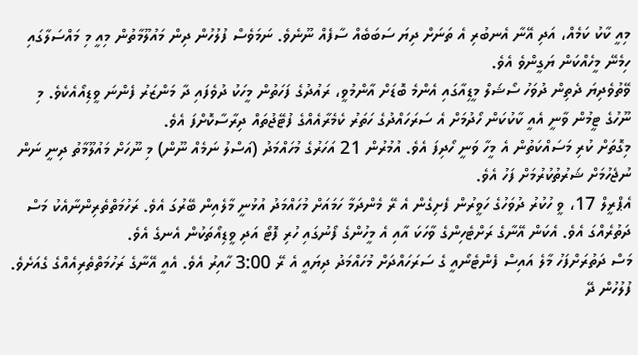މިއީ ކާކު ކަމެއް، އަދި އޭނާ އެނބުރި އެ ތަނަށް ދިޔަ ސަބަބެއް ސާފެއް ނޫނެވެ. ނަމަވެސް ފުލުހުން ދިން މައުލޫމާތުން މިއީ މި މައްސަލާގައި ހިމެނޭ މީހެއްކަން ޔަގީންވެ އެވެ.
ވޭތުވެދިޔަ ދެތިން ދުވަހު ސޯޝަލް މީޑިއާގައި އެންމެ ބޮޑަށް އާންމުވީ، ރައުދުގެ ފަހަތުން މީހަކު ދުވެފައި ދާ މަންޒަރު ފެންނަ ވީޑިއޯއެކެވެ. މި ނޫހުގެ ޓީމުން ވާނީ އެއީ ކާކުކަން ހޯދުމަށް އެ ސަރަހައްދުގެ ހަތަރު ކެމެރާއެއްގެ ފުޓޭޖުތައް ދިރާސާކޮށްފަ އެވެ.
މިގޮތަށް ކުރި މަސައްކަތުން އެ މީހާ ވަނީ ހޯދިފަ އެވެ. އުމުރުން 21 އަހަރުގެ މުހައްމަދު (އަސްލު ނަމެއް ނޫން) މި ނޫހަށް މައުލޫމާތު ދިނީ ނަން ނުޖެހުމަށް ޝަރުތުކުރުމަށް ފަހު އެވެ.
އެޕްރީލް 17، ވީ ހުކުރު ދުވަހުގެ ހަވީރުން ފެށިގެން އެ ރޭ މެންދަމާ ހަމައަށް މުހައްމަދު އުޅުނީ މާލެއިން ބޭރުގަ އެވެ. ރަހުމަތްތެރިންނާއެކު މަސް ދަތުރެއްގަ އެވެ. އެކަން އޭނާގެ ރަށްޓެހިންގެ ވާހަކަ އާއި އެ މީހުންގެ ފޯނުގައި ހުރި ފޮޓޯ އަދި ވީޑިއޯތަކުން އެނގެ އެވެ.
މަސް ދަތުރަށްފަހު މާލެ އައިސް ފެންޓެނޯއީ ގެ ސަރަހައްދަށް މުހައްމަދު ދިޔައީ އެ ރޭ 3:00 ހާއިރު އެވެ. އެއީ އޭނާގެ ރަހުމަތްތެރިއެއްގެ ގެއަށެވެ. ފުލުހުން ދޭ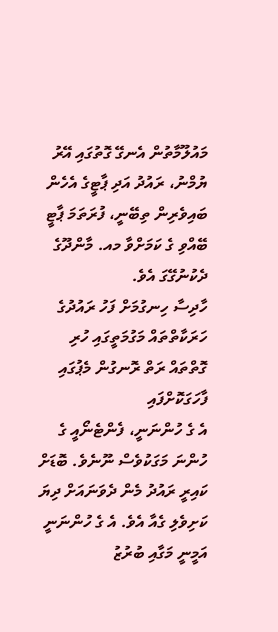މައުލޫމާތުން އެނގޭ ގޮތުގައި އޭރު ޔުމްނު، ރައުދު އަދި ޕާޓީގެ އެހެން ބައިވެރިން ތިބޭނީ، ފުރަތަމަ ޕާޓީ ބޭއްވި ގެ ކަމަށްވާ މއ. މާންދޫގެ ދެކުނުގޭގަ އެވެ.
ހާދިސާ ހިނގުމަށް ފަހު ރައުދުގެ ހަރަކާތްތައް މަގުމަތީގައި ހުރި ގޮތްތައް ރަތް ރޮނގުން މެޕުގައި ފާހަގަކޮށްފައި
އެ ގެ ހުންނަނީ، ފެންޓެނޯއީ ގެ ހުންނަ މަގަކުވެސް ނޫނެވެ. ބޮޑަށް ކައިރީ ރައުދު މެން ދެވަނައަށް ދިޔަ ކަށިވެލި ގެއާ އެވެ. އެ ގެ ހުންނަނީ އަމީނީ މަގާއި ބުރުޒު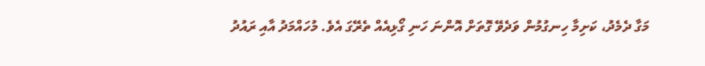މަގާ ދެމެދު، ކަށިމާ ހިނގުމުން ވަދެވޭ ގޮތަށް އޮންނަ ހަނި ގޯޅިއެއް ތެރޭގަ އެވެ. މުހައްމަދު އާއި ރައުދު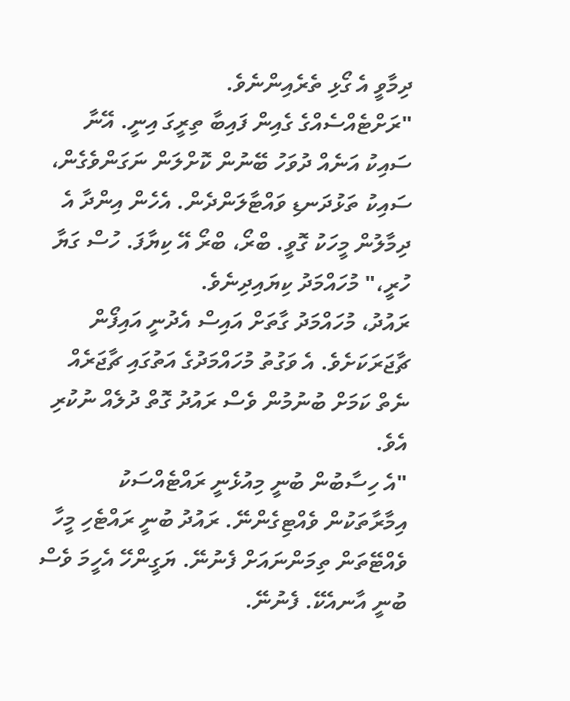ދިމާވީ އެ ގޯޅި ތެރެއިންނެވެ.
"ރަށްޓެއްސެއްގެ ގެއިން ފައިބާ ތިރީގަ އިނީ. އޭނާ ސައިކު އަނެއް ދުވަހު ބޭނުން ކޮށްލަން ނަގަންވެގެން، ސައިކު ތަޅުދަނޑި ވައްޓާލަންދެން. އެހެން އިންދާ އެ ދިމާލުން މީހަކު ގޮވީ. ބްރޯ، ބްރޯ އޭ ކިޔާފަ. ހުސް ގަޔާ ހުރީ،" މުހައްމަދު ކިޔައިދިނެވެ.
ރައުދު، މުހައްމަދު ގާތަށް އައިސް އެދުނީ އައިފޯން ޗާޖަރަކަށެވެ. އެ ވަގުތު މުހައްމަދުގެ އަތުގައި ޗާޖަރެއް ނެތް ކަމަށް ބުނުމުން ވެސް ރައުދު ގޮތް ދުލެއް ނުކުރި އެވެ.
"އެ ހިސާބުން ބުނީ މިއުޅެނީ ރައްޓެއްސަކު އިމާރާތަކުން ވެއްޓިގެންނޭ. ރައުދު ބުނީ ރައްޓެހި މީހާ ވެއްޓޭތަން ތިމަންނައަށް ފެނުނޭ. ޔަގީންހޭ އެހީމަ ވެސް ބުނީ އާނއެކޭ. ފެނުނޭ.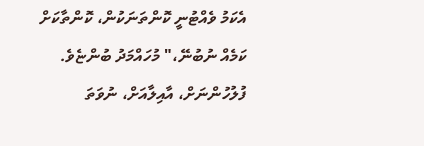އެކަމު ވެއްޓުނީ ކޮންތަނަކުން، ކޮންތާކަށް ކަމެއް ނުބުނޭ،" މުހައްމަދު ބުންޏެވެ.
ފުލުހުންނަށް، އާއިލާއަށް، ނުވަތަ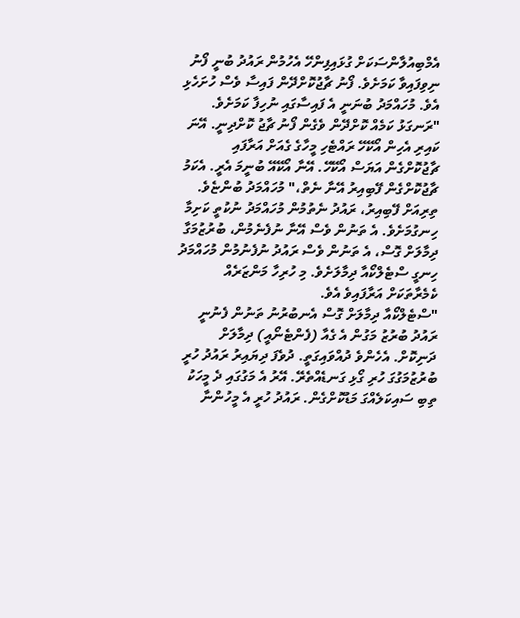އެމްބިއުލާންސަކަށް ގުޅައިފިންހޭ އެހުމުން ރައުދު ބުނީ ފޯނު ނިވިފައިވާ ކަމަށެވެ. ފޯނު ޗާޖުކޮށްދޭން ފައިސާ ވެސް ހުށަހެޅި އެވެ. މުހައްމަދު ބުނަނީ އެ ފައިސާގައި ނުހިފާ ކަމަށެވެ.
"ރަނގަޅު ކަމެއް ކޮށްދޭން ވެގެން ފޯނު ޗާޖު ކޮށްދިނީ. އޭނަ ކައިރި އެހިން އޯކޭހޭ ރައްޓެހި މީހާގެ ގެއަށް އަރާފައި ޗާޖުކޮށްގެން އަޔަސް އޯކޭހޭ. އޭނާ އޯކޭއޭ ބުނީމަ އެރީ. އެކަމު ޗާޖުކޮށްގެން ފޭބިއިރު އޭނާ ނެތް،" މުހައްމަދު ބުންޏެވެ.
ތިރިއަށް ފޭބިއިރު، ރައުދު ނެތުމުން މުހައްމަދު ނުކުތީ ކަށިމާ ހިނގުމަށެވެ. އެ ތަނުން ވެސް އޭނާ ނުފެނެމުން، ބުރުޒުމަގާ ދިމާލަށް ގޮސް، އެ ތަނުން ވެސް ރައުދު ނުފެނުމުން މުހައްމަދު ހިނގީ ސްޓެލްކޯއާ ދިމާލަށެވެ. މި ހުރިހާ މަންޒަރެއް ކެމެރާތަކަށް އަރާފައިވެ އެވެ.
"ސްޓެލްކޯއާ ދިމާލަށް ގޮސް އެނބުރުނު ތަނުން ފެނުނީ ރައުދު ބުރުޒު މަގުން އެ ގެއާ (ފެންޓެނޯއީ) ދިމާލަށް ދަނިކޮށް. އެހެންވެ ދުއްވައިގަތީ. ދުވެފަ ދިޔައިރު ރައުދު ހުރީ ބުރުޒުމަގުގަ ހުރި ގޯޅި ގަނޑެއްތެރޭ. އޭރު އެ މަގުގައި ދެ މީހަކު ތިބި ސައިކަލެއްގަ މަޑުކޮށްގެން. ރައުދު ހުރީ އެ މީހުންނާ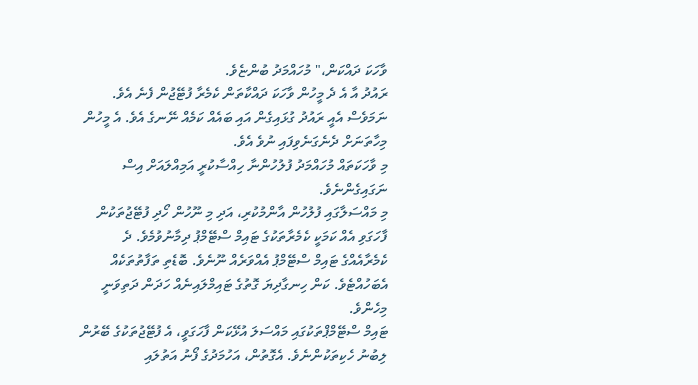ވާހަކަ ދައްކަން،" މުހައްމަދު ބުންޏެވެ.
ރައުދު އާ އެ ދެ މީހުން ވާހަކަ ދައްކާތަން ކެމެރާ ފުޓޭޖުން ފެނެ އެވެ. ނަމަވެސް އެއީ ރައުދު ގުޅައިގެން އައި ބައެއް ކަމެއް ނޭނގެ އެވެ. އެ މީހުން މިހާތަނަށް ދެނެގަނެވިފައި ނުވެ އެވެ.
މި ވާހަކަތައް މުހައްމަދު ފުލުހުންނާ ހިއްސާކުރީ އަމިއްލައަށް އިސް ނަގައިގެންނެވެ.
މި މައްސަލާގައި ފުލުހުން އާންމުކުރި، އަދި މި ނޫހުން ހޯދި ފުޓޭޖުތަކުން ފާހަގަވި އެއް ކަމަކީ ކެމެރާތަކުގެ ޓައިމް ސްޓޭމްޕު ދިމާނުވުމެވެ. ދެ ކެމެރާއެއްގެ ޓައިމް ސްޓޭމްޕު އެއްވަރެއް ނޫނެވެ. ބޮޑެތި ތަފާތުތަކެއް އެބަހުއްޓެވެ. ކަން ހިނގާދިޔަ ގޮތުގެ ޓައިމްލައިނެއް ހަދަން ދަތިވަނީ މިހެންވެ.
ޓައިމް ސްޓޭމްޕްތަކުގައި މައްސަލަ އުޅޭކަން ފާހަގަވީ، އެ ފުޓޭޖުތަކުގެ ބޭރުން ލިބުނު ހެކިތަކުންނެވެ. އެގޮތުން، އަހުމަދުގެ ފޯނު އަތުލައި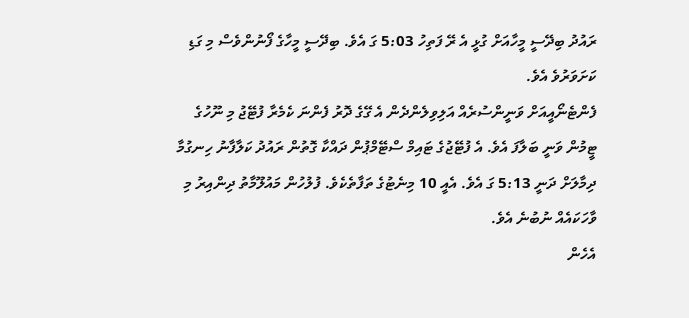ރައުދު ބިދޭސީ މީހާއަށް ގުޅީ އެ ރޭ ފަތިހު 5:03 ގަ އެވެ. ބިދޭސީ މީހާގެ ފޯނުންވެސް މި ގަޑި ކަށަވަރުވެ އެވެ.
ފެންޓެނޯއީއަށް ވަނީންސުރެއް އަލިވިލެންދެން އެ ގޭގެ ދޮރު ފެންނަ ކެމެރާ ފުޓޭޖު މި ނޫހުގެ ޓީމުން ވަނީ ބަލާފަ އެވެ. އެ ފުޓޭޖުގެ ޓައިމް ސްޓޭމްޕުން ދައްކާ ގޮތުން ރައުދު ކަލާފާނު ހިނގުމާ ދިމާލަށް ދަނީ 5:13 ގަ އެވެ. އެއީ 10 މިނެޓުގެ ތަފާތެކެވެ. ފުލުހުން މައުލޫމާތު ދިންއިރު މި ވާހަކައެއް ނުބުނެ އެވެ.
އެހެން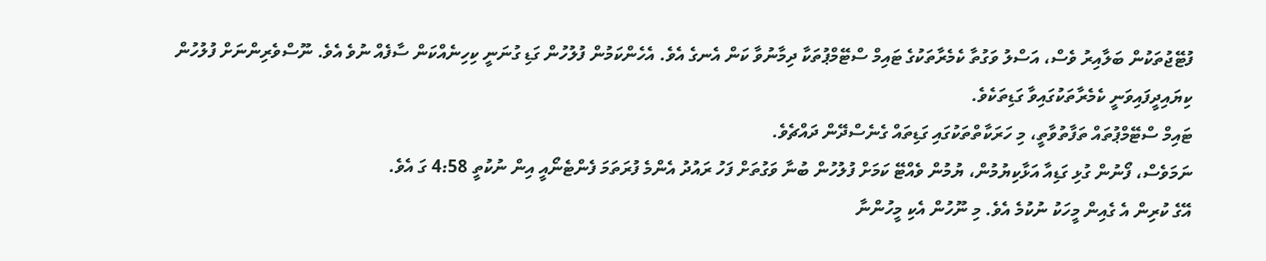ފުޓޭޖުތަކުން ބަލާއިރު ވެސް، އަސްލު ވަގުތާ ކެމެރާތަކުގެ ޓައިމް ސްޓޭމްޕުތަކާ ދިމާނުވާ ކަން އެނގެ އެވެ. އެހެންކަމުން ފުލުހުން ގަޑި ގުނަނީ ކިހިނެއްކަން ސާފެއް ނުވެ އެވެ. ނޫސްވެރިންނަށް ފުލުހުން ކިޔައިދީފައިވަނީ ކެމެރާތަކުގައިވާ ގަޑިތަކެވެ.
ޓައިމް ސްޓޭމްޕުތައް ތަފާތުވާތީ، މި ހަރަކާތްތަކުގައި ގަޑިތައް ގެނެސްދޭން ދައްޗެވެ.
ނަމަވެސް، ފޯނުން ގުޅި ގަޑިއާ އަޅާކިޔުމުން، ޔުމުން ވެއްޓޭ ކަމަށް ފުލުހުން ބުނާ ވަގުތަށް ފަހު ރައުދު އެންމެ ފުރަތަމަ ފެންޓެނޯއީ އިން ނުކުތީ 4:58 ގަ އެވެ.
އޭގެ ކުރިން އެ ގެއިން މީހަކު ނުކުމެ އެވެ. މި ނޫހުން އެކި މީހުންނާ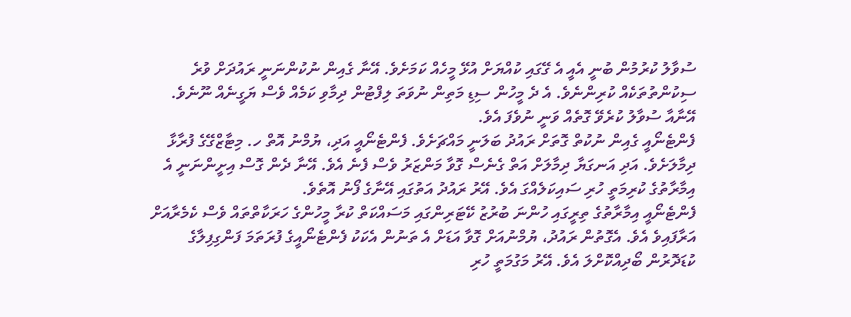ސުވާލު ކުރުމުން ބުނީ އެއީ އެ ގޭގައި ކުއްޔަށް އުޅޭ މީހެއް ކަމަށެވެ. އޭނާ ގެއިން ނުކުންނަނީ ރައުދަށް ވުރެ ސިކުންތުތަކެއް ކުރިންނެވެ. އެ ދެ މީހުން ސިޑި މަތިން ނުވަތަ ލިފްޓުން ދިމާވި ކަމެއް ވެސް ޔަގީނެއް ނޫނެވެ. އޭނާއާ ސުވާލު ކުރެވޭ ގޮތެއް ވަނީ ނުވެފަ އެވެ.
ފެންޓެނޯއީ ގެއިން ނުކުތް ގޮތަށް ރައުދު ބަލަނީ މައްޗަށެވެ. ފެންޓެނޯއީ އަދި، ޔުމްނު އޮތް ހ. މިޓާޒްގޭގެ ފުރާޅާ ދިމާލަށެވެ. އަދި އަނގަޔާ ދިމާލަށް އަތް ގެނެސް ގޮވާ މަންޒަރު ވެސް ފެނެ އެވެ. އޭނާ ދެން ގޮސް އިށީންނަނީ އެ އިމާރާތުގެ ކުރިމަތީ ހުރި ސައިކަލެއްގަ އެވެ. އޭރު ރައުދު އަތުގައި އޭނާގެ ފޯނު އޮތެވެ.
ފެންޓެނޯއީ އިމާރާތުގެ ތިރީގައި ހުންނަ ބުރުޒު ކޭޓަރިންގައި މަސައްކަތް ކުރާ މީހުންގެ ހަރަކާތްތައް ވެސް ކެމެރާއަށް އަރާފައިވެ އެވެ. އެގޮތުން ރައުދު، ޔުމްނުއަށް ގޮވާ އަޑަށް އެ ތަނުން އެކަކު ފެންޓެނޯއީގެ ފުރަތަމަ ފަންގިފިލާގެ ކުޑަދޮރުން ބޯދިއްކޮށްލަ އެވެ. އޭރު މަގުމަތީ ހުރި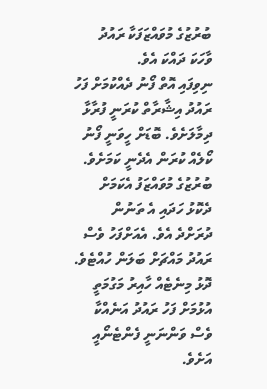ބުރުޒުގެ މުވައްޒަފަކާ ރައުދު ވާހަކަ ދައްކަ އެވެ.
ނިވިފައި އޮތް ފޯނު ދެއްކުމަށް ފަހު ރައުދު އިޝާރާތް ކުރަނީ ފުރާޅާ ދިމާލަށެވެ. ބޮޑަށް ހީވަނީ ފޯނު ކޯލެއް ކުރަން އެދެނީ ކަމަށެވެ. ބުރުޒުގެ މުވައްޒަފު އެކަމަށް ދެކޮޅު ހަދައި އެ ތަނުން ދުރަށްދެ އެވެ. އެއަށްފަހު ވެސް ރައުދު މައްޗަށް ބަލަން ހުއްޓެވެ. ދޮޅު މިނެޓެއް ހާއިރު މަގުމަތީ އުޅުމަށް ފަހު ރައުދު އަނެއްކާ ވެސް ވަންނަނީ ފެންޓެނޯއީ އަށެވެ.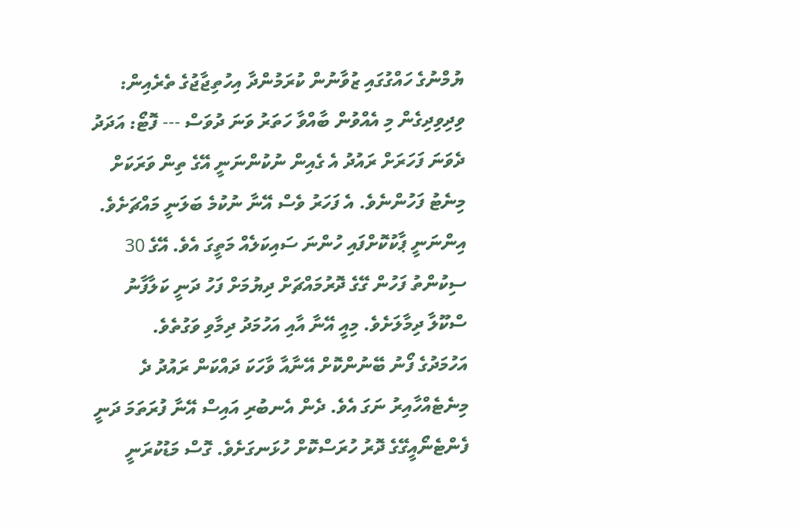ޔުމްނުގެ ހައްގުގައި ޒުވާނުން ކުރަމުންދާ އިހުތިޖާޖުގެ ތެރެއިން: ވިދިވިދިގެން މި އެއްވުން ބާއްވާ ހަތަރު ވަނަ ދުވަސް --- ފޮޓޯ: އަދަދު
ދެވަނަ ފަހަރަށް ރައުދު އެ ގެއިން ނުކުންނަނީ އޭގެ ތިން ވަރަކަށް މިނެޓު ފަހުންނެވެ. އެ ފަހަރު ވެސް އޭނާ ނުކުމެ ބަލަނީ މައްޗަށެވެ. އިންނަނީ ޕާކުކޮށްފައި ހުންނަ ސައިކަލެއް މަތީގަ އެވެ. އޭގެ 30 ސިކުންތު ފަހުން ގޭގެ ދޮރުމައްޗަށް ދިޔުމަށް ފަހު ދަނީ ކަލާފާނު ސްކޫލާ ދިމާލަށެވެ. މިއީ އޭނާ އާއި އަހުމަދު ދިމާވި ވަގުތެވެ.
އަހުމަދުގެ ފޯނު ބޭނުންކޮށް އޭނާއާ ވާހަކަ ދައްކަން ރައުދު ދެ މިނެޓެއްހާއިރު ނަގަ އެވެ. ދެން އެނބުރި އައިސް އޭނާ ފުރަތަމަ ދަނީ ފެންޓެނޯއީގޭގެ ދޮރު ހުރަސްކޮށް ހުޅަނގަށެވެ. ގޮސް މަޑުކުރަނީ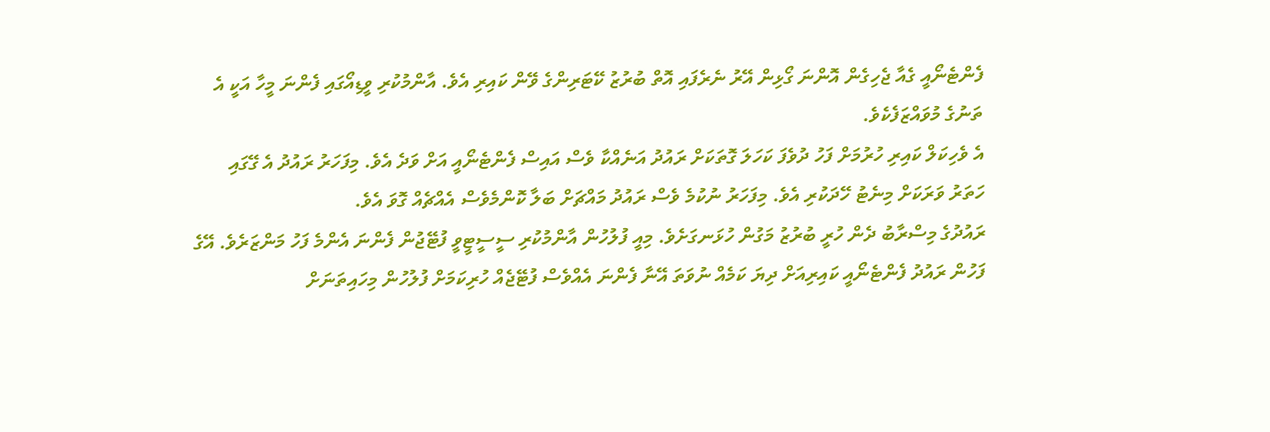ފެންޓެނޯއީ ގެއާ ޖެހިގެން އޮންނަ ގޯޅިން އޭރު ނެރެފައި އޮތް ބުރުޒު ކޭޓަރިންގެ ވޭން ކައިރި އެވެ. އާންމުކުރި ވީޑިއޯގައި ފެންނަ މީހާ އަކީ އެ ތަނުގެ މުވައްޒަފެކެވެ.
އެ ވެހިކަލް ކައިރި ހުރުމަށް ފަހު ދުވެފަ ކަހަލަ ގޮތަކަށް ރައުދު އަނެއްކާ ވެސް އައިސް ފެންޓެނޯއީ އަށް ވަދެ އެވެ. މިފަހަރު ރައުދު އެ ގޭގައި ހަތަރު ވަރަކަށް މިނެޓު ހޭދަކުރި އެވެ. މިފަހަރު ނުކުމެ ވެސް ރައުދު މައްޗަށް ބަލާ ކޮންމެވެސް އެއްޗެއް ގޮވަ އެވެ.
ރައުދުގެ މިސްރާބު ދެން ހުރީ ބުރުޒު މަގުން ހުޅަނގަށެވެ. މިއީ ފުލުހުން އާންމުކުރި ސީސީޓީވީ ފުޓޭޖުން ފެންނަ އެންމެ ފަހު މަންޒަރެވެ. އޭގެ ފަހުން ރައުދު ފެންޓެނޯއީ ކައިރިއަށް ދިޔަ ކަމެއް ނުވަތަ އޭނާ ފެންނަ އެއްވެސް ފުޓޭޖެއް ހުރިކަމަށް ފުލުހުން މިހައިތަނަށް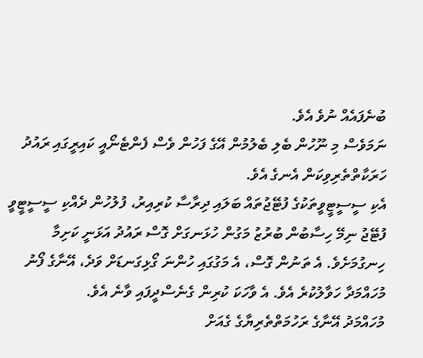ބުނެފައެއް ނުވެ އެވެ.
ނަމަވެސް މި ނޫހުން ބެލި ބެލުމުން އޭގެ ފަހުން ވެސް ފެންޓެނޯއީ ކައިރީގައި ރައުދު ހަރަކާތްތެރިވިކަން އެނގެ އެވެ.
އެކި ސީސީޓީވީތަކުގެ ފުޓޭޖުތައް ބަލައި ދިރާސާ ކުރިއިރު، ފުލުހުން ދެއްކި ސީސީޓީވީ ފުޓޭޖު ނިމޭ ހިސާބުން ބުރުޒު މަގުން ހުޅަނގަށް ގޮސް ރައުދު އަޅަނީ ކަށިމާ ހިނގުމަށެވެ. އެ ތަނުން ގޮސް، އެ މަގުގައި ހުންނަ ގޯޅިގަނޑަށް ވަދެ، އޭނާގެ ފޯނު މުހައްމަދާ ހަވާލުކުރެ އެވެ. އެ ވާހަކަ ކުރިން ގެނެސްދީފައި ވާނެ އެވެ.
މުހައްމަދު އޭނާގެ ރަހުމަތްތެރިޔާގެ ގެއަށް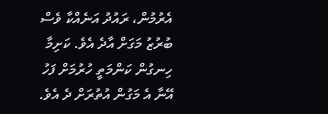އެރުމުން، ރައުދު އަނެއްކާ ވެސް ބުރުޒު މަގަށް އާދެ އެވެ. ކަށިމާ ހިނގުން ކަންމަތީ ހުރުމަށް ފަހު އޭނާ އެ މަގުން އުތުރަށް ދެ އެވެ.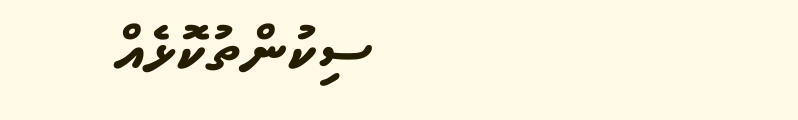ސިކުންތުކޮޅެއް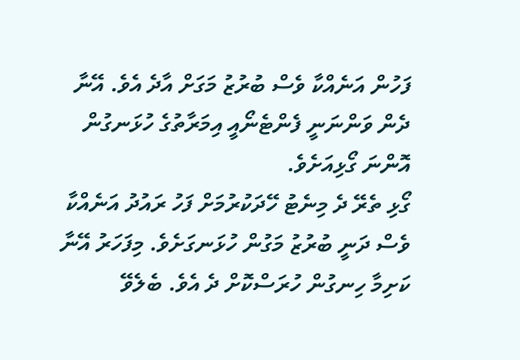ފަހުން އަނެއްކާ ވެސް ބުރުޒު މަގަށް އާދެ އެވެ. އޭނާ ދެން ވަންނަނީ ފެންޓެނޯއީ އިމަރާތުގެ ހުޅަނގުން އޮންނަ ގޯޅިއަށެވެ.
ގޯޅި ތެރޭ ދެ މިނެޓު ހޭދަކުރުމަށް ފަހު ރައުދު އަނެއްކާ ވެސް ދަނީ ބުރުޒު މަގުން ހުޅަނގަށެވެ. މިފަހަރު އޭނާ ކަށިމާ ހިނގުން ހުރަސްކޮށް ދެ އެވެ. ބެލެވޭ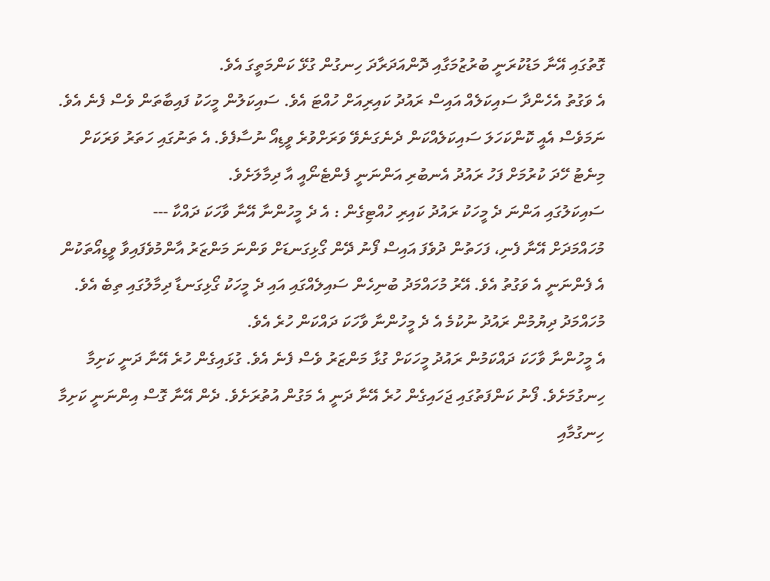ގޮތުގައި އޭނާ މަޑުކުރަނީ ބުރުޒުމަގާއި ދޮންއަދަރާދަ ހިނގުން ގުޅޭ ކަންމަތީގަ އެވެ.
އެ ވަގުތު އެހެންދާ ސައިކަލެއް އައިސް ރައުދު ކައިރިއަށް ހުއްޓަ އެވެ. ސައިކަލުން މީހަކު ފައިބާތަން ވެސް ފެނެ އެވެ. ނަމަވެސް އެއީ ކޮންކަހަލަ ސައިކަލެއްކަން ދެނެގަނެވޭ ވަރަށްވުރެ ވީޑިއޯ ނުސާފެވެ. އެ ތަނުގައި ހަތަރު ވަރަކަށް މިނެޓު ހޭދަ ކުރުމަށް ފަހު ރައުދު އެނބުރި އަންނަނީ ފެންޓެނޯއީ އާ ދިމާލަށެވެ.
ސައިކަލުގައި އަންނަ ދެ މީހަކު ރައުދު ކައިރި ހުއްޓިގެން : އެ ދެ މީހުންނާ އޭނާ ވާހަކަ ދައްކާ ---
މުހައްމަދަށް އޭނާ ފެނި، ފަހަތުން ދުވެފަ އައިސް ފޯނު ދޭން ގޯޅިގަނޑަށް ވަންނަ މަންޒަރު އާންމުވެފައިވާ ވީޑިއޯތަކުން އެ ފެންނަނީ އެ ވަގުތު އެވެ. އޭރު މުހައްމަދު ބުނިހެން ސައިލެއްގައި އައި ދެ މީހަކު ގޯޅިގަނޑާ ދިމާލުގައި ތިބެ އެވެ. މުހައްމަދު ދިޔުމުން ރައުދު ނުކުމެ އެ ދެ މީހުންނާ ވާހަކަ ދައްކަން ހުރެ އެވެ.
އެ މީހުންނާ ވާހަކަ ދައްކަމުން ރައުދު މީހަކަށް ގުޅާ މަންޒަރު ވެސް ފެނެ އެވެ. ގުޅައިގެން ހުރެ އޭނާ ދަނީ ކަށިމާ ހިނގުމަށެވެ. ފޯނު ކަންފަތުގައި ޖަހައިގެން ހުރެ އޭނާ ދަނީ އެ މަގުން އުތުރަށެވެ. ދެން އޭނާ ގޮސް އިންނަނީ ކަށިމާ ހިނގުމާއި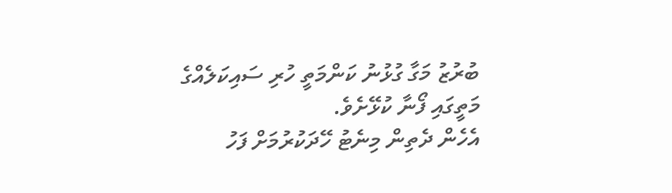ބުރުޒު މަގާ ގުޅުނު ކަންމަތީ ހުރި ސައިކަލެއްގެ މަތީގައި ފޯނާ ކުޅޭށެވެ.
އެހެން ދެތިން މިނެޓު ހޭދަކުރުމަށް ފަހު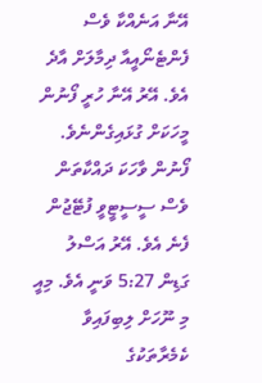އޭނާ އަނެއްކާ ވެސް ފެންޓެނޯއީއާ ދިމާލަށް އާދެ އެވެ. އޭރު އޭނާ ހުރީ ފޯނުން މީހަކަށް ގުޅައިގެންނެވެ. ފޯނުން ވާހަކަ ދައްކާތަން ވެސް ސީސީޓީވީ ފުޓޭޖުން ފެނެ އެވެ. އޭރު އަސްލު ގަޑިން 5:27 ވަނީ އެވެ. މިއީ މި ނޫހަށް ލިބިފައިވާ ކެމެރާތަކުގެ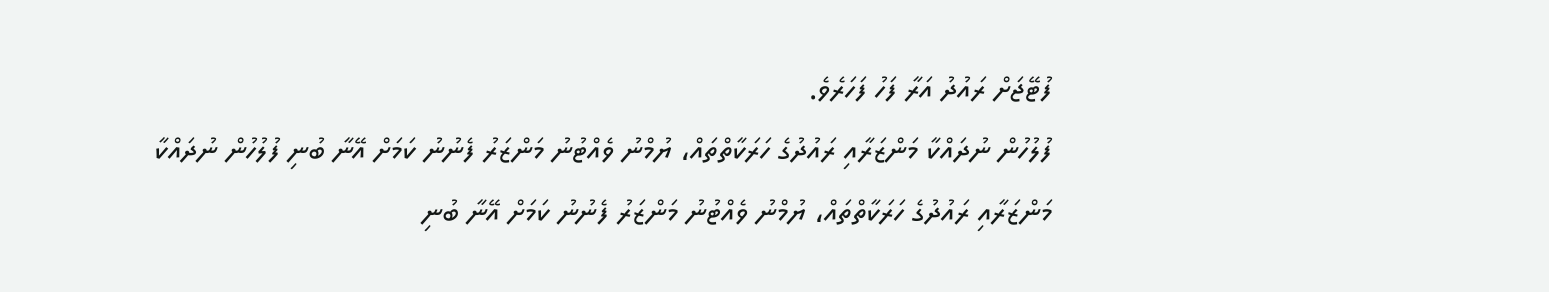ފުޓޭޖަށް ރައުދު އަރާ ފަހު ފަހަރެވެ.
ފުލުހުން ނުދައްކާ މަންޒަރާއި ރައުދުގެ ހަރަކާތްތައް، ޔުމްނު ވެއްޓުނު މަންޒަރު ފެނުނު ކަމަށް އޭނާ ބުނި ފުލުހުން ނުދައްކާ މަންޒަރާއި ރައުދުގެ ހަރަކާތްތައް، ޔުމްނު ވެއްޓުނު މަންޒަރު ފެނުނު ކަމަށް އޭނާ ބުނި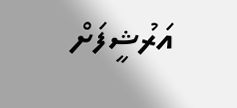އަރުޝީފަށް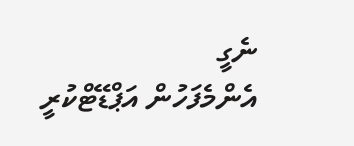ނެގީ
އެންމެފަހުން އަޕްޑޭޓްކުރީ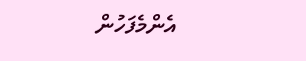އެންމެފަހުން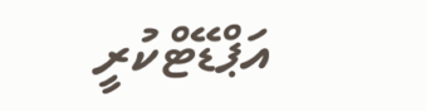އަޕްޑޭޓްކުރީ